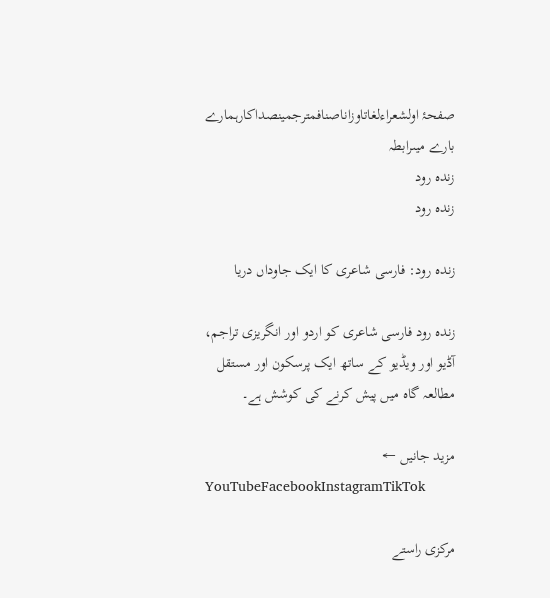صفحۂ اولشعراءلغاتاوزاناصنافمترجمینصداکارہمارے بارے میںرابطہ
زندہ رود
زندہ رود

زندہ رود: فارسی شاعری کا ایک جاوداں دریا

زندہ رود فارسی شاعری کو اردو اور انگریزی تراجم، آڈیو اور ویڈیو کے ساتھ ایک پرسکون اور مستقل مطالعہ گاہ میں پیش کرنے کی کوشش ہے۔

مزید جانیں ←
YouTubeFacebookInstagramTikTok

مرکزی راستے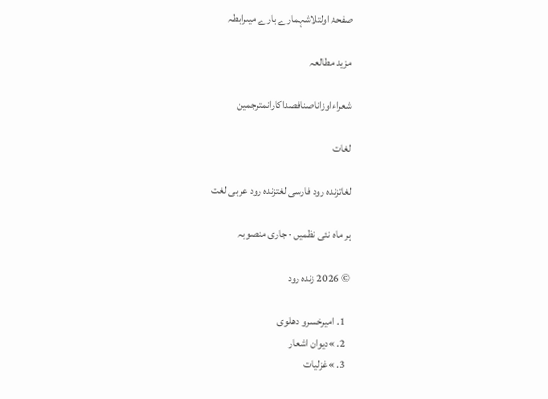صفحۂ اولتلاشہمارے بارے میںرابطہ

مزید مطالعہ

شعراءاوزاناصنافصداکارانمترجمین

لغات

لغاتزندہ رود فارسی لغتزندہ رود عربی لغت

ہر ماہ نئی نظمیں · جاری منصوبہ

© 2026 زندہ رود

  1. امیرخسرو دهلوی
  2. »دیوان اشعار
  3. »غزلیات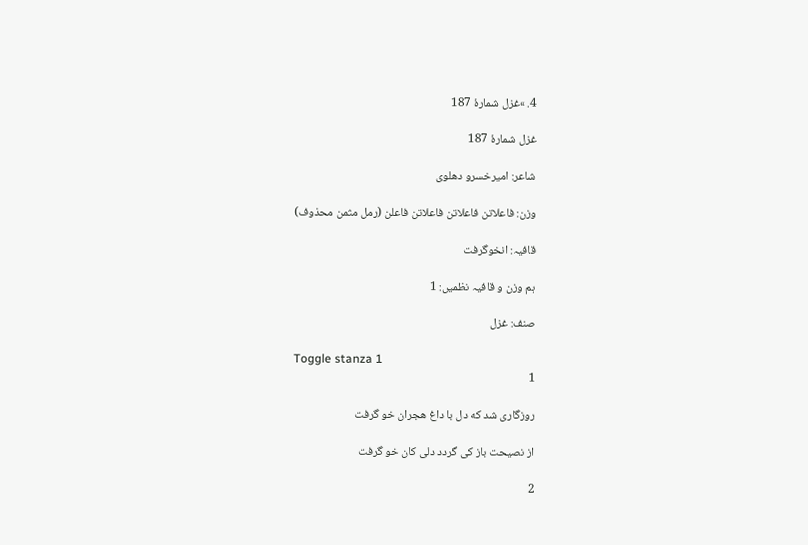4. »غزل شمارهٔ 187

غزل شمارهٔ 187

شاعر: امیرخسرو دهلوی

وزن: فاعلاتن فاعلاتن فاعلاتن فاعلن (رمل مثمن محذوف)

قافیہ: انخوگرفت

ہم وزن و قافیہ نظمیں: 1

صنف: غزل

Toggle stanza 1
1

روزگاری شد که دل با داغ هجران خو گرفت

از نصیحت باز کی گردد دلی کان خو گرفت

2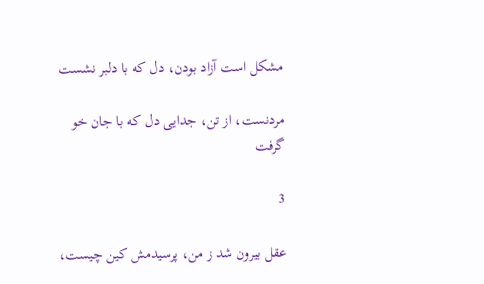مشکل است آزاد بودن، دل که با دلبر نشست

مردنست، از تن، جدایی دل که با جان خو گرفت

3

عقل بیرون شد ز من، پرسیدمش کین چیست،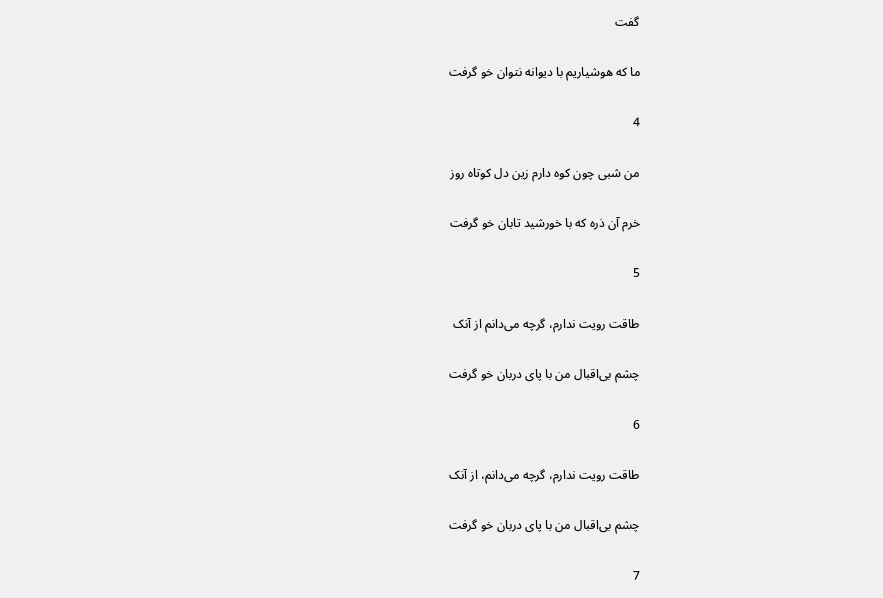گفت

ما که هوشیاریم با دیوانه نتوان خو گرفت

4

من شبی چون کوه دارم زین دل کوتاه روز

خرم آن ذره که با خورشید تابان خو گرفت

5

طاقت رویت ندارم، گرچه می‌دانم از آنک

چشم بی‌اقبال من با پای دربان خو گرفت

6

طاقت رویت ندارم، گرچه می‌دانم، از آنک

چشم بی‌اقبال من با پای دربان خو گرفت

7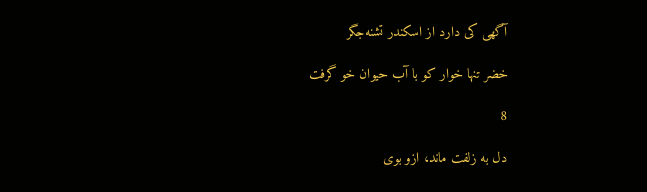آگهی کی دارد از اسکندر تشنه‌جگر

خضر تنها خوار کو با آب حیوان خو گرفت

8

دل به زلفت ماند، ازو بوی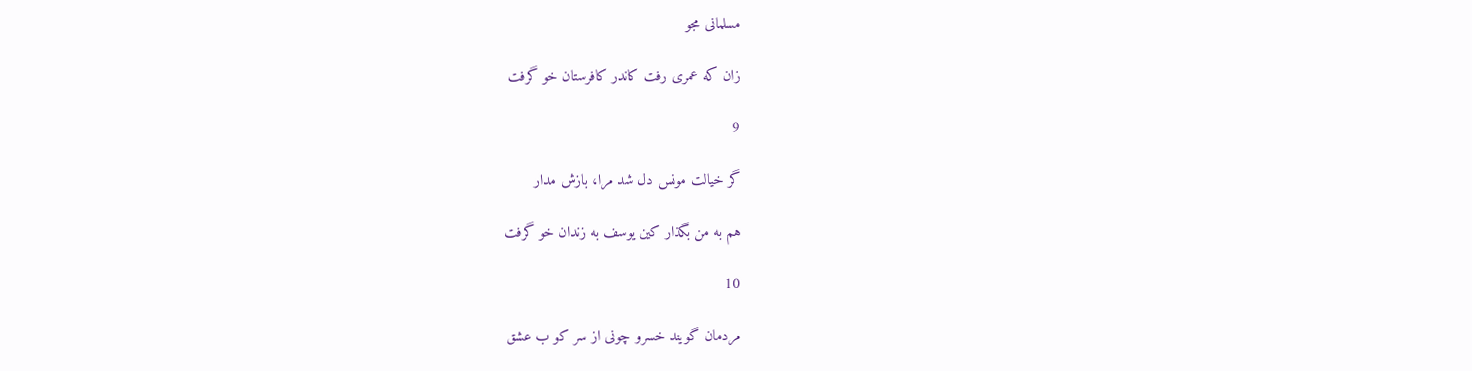مسلمانی مجو

زان که عمری رفت کاندر کافرستان خو گرفت

9

گر خیالت مونس دل شد مرا، بازش مدار

هم به من بگذار کین یوسف به زندان خو گرفت

10

مردمان گویند خسرو چونی از سر کو ب عشق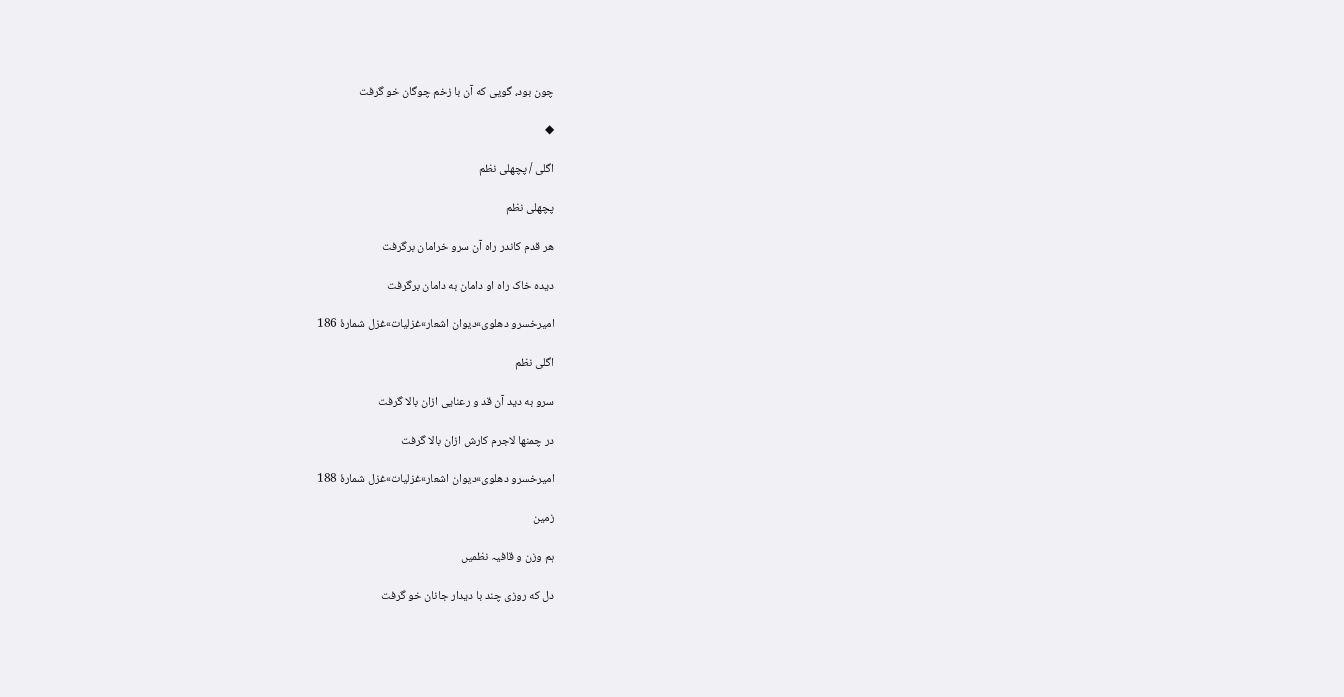چون بود، گویی که آن با زخم چوگان خو گرفت

◆

اگلی / پچھلی نظم

پچھلی نظم

هر قدم کاندر راه آن سرو خرامان برگرفت

دیده خاک راه او دامان به دامان برگرفت

امیرخسرو دهلوی»دیوان اشعار»غزلیات»غزل شمارهٔ 186

اگلی نظم

سرو به دید آن قد و رعنایی ازان بالا گرفت

در چمنها لاجرم کارش ازان بالا گرفت

امیرخسرو دهلوی»دیوان اشعار»غزلیات»غزل شمارهٔ 188

زمین

ہم وزن و قافیہ نظمیں

دل که روزی چند با دیدار جانان خو گرفت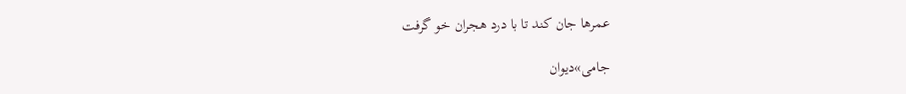عمرها جان کند تا با درد هجران خو گرفت

جامی»دیوان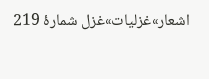اشعار»غزلیات»غزل شمارهٔ 219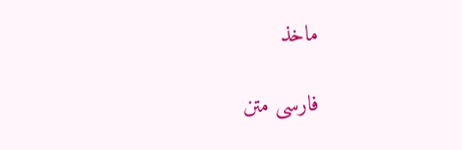ماخذ

فارسی متن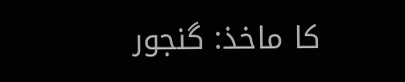کا ماخذ: گنجور